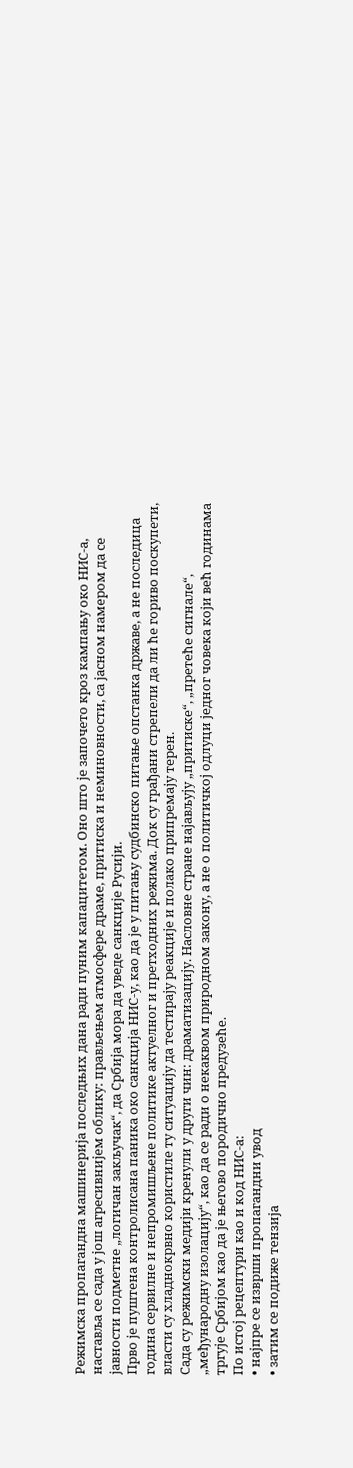Режимска пропагандна машинерија последњих дана ради пуним капацитетом. Оно што је започето кроз кампању око НИС-а, наставља се сада у још агресивнијем облику: прављењем атмосфере драме, притиска и неминовности, са јасном намером да се јавности подметне „логичан закључак“, да Србија мора да уведе санкције Русији.
Прво је пуштена контрoлисана паника око санкција НИС-у, као да је у питању судбинско питање опстанка државе, а не последица година сервилне и непромишљене политике актуелног и претходних режима. Док су грађани стрепели да ли ће гориво поскупети, власти су хладнокрвно користиле ту ситуацију да тестирају реакције и полако припремају терен.
Сада су режимски медији кренули у други чин: драматизацију. Насловне стране најављују „притиске“, „претеће сигнале“, „међународну изолацију“, као да се ради о некаквом природном закону, а не о политичкој одлуци једног човека који већ годинама тргује Србијом као да је његово породично предузеће.
По истој рецептури као и код НИС-а:
• најпре се изврши пропагандни увод
• затим се подиже тензија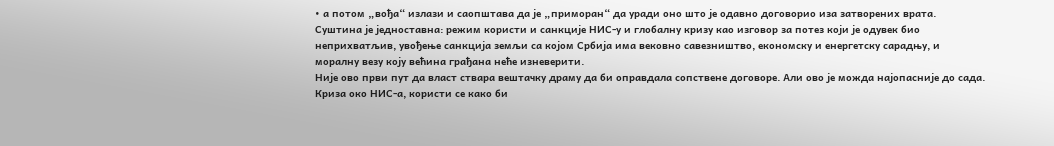• а потом „вођа“ излази и саопштава да је „приморан“ да уради оно што је одавно договорио иза затворених врата.
Суштина је једноставна: режим користи и санкције НИС-у и глобалну кризу као изговор за потез који је одувек био неприхватљив, увођење санкција земљи са којом Србија има вековно савезништво, економску и енергетску сарадњу, и моралну везу коју већина грађана неће изневерити.
Није ово први пут да власт ствара вештачку драму да би оправдала сопствене договоре. Али ово је можда најопасније до сада. Криза око НИС-а, користи се како би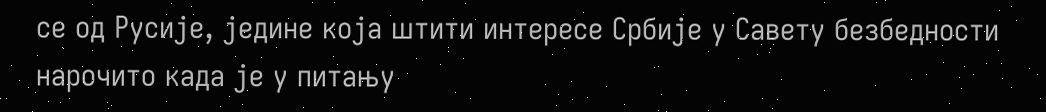се од Русије, једине која штити интересе Србије у Савету безбедности нарочито када је у питању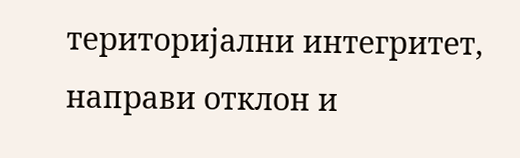територијални интегритет, направи отклон и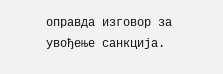оправда изговор за увођење санкција.